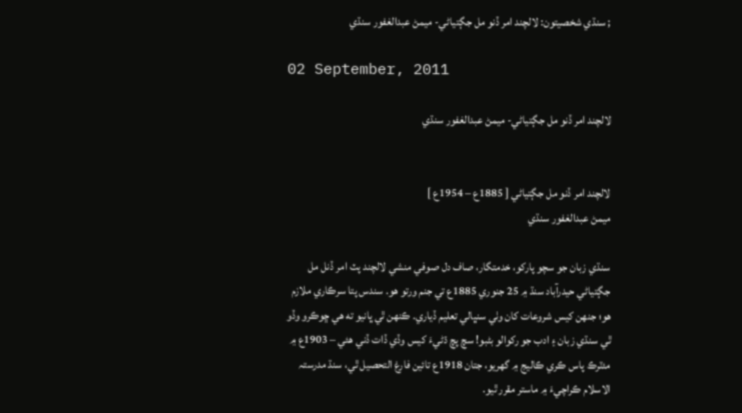; سنڌي شخصيتون: لالچند امر ڏنو مل جڳتياڻي- ميمڻ عبدالغفور سنڌي

02 September, 2011

لالچند امر ڏنو مل جڳتياڻي- ميمڻ عبدالغفور سنڌي


لالچند امر ڏنو مل جڳتياڻي [ 1885ع – 1954ع ]
ميمڻ عبدالغفور سنڌي

سنڌي زبان جو سچو پارکو، خدمتگار، صاف دل صوفي منشي لالچند پٽ امر ڏنل مل جڳتياڻي حيدرآباد سنڌ ۾ 25 جنوري 1885ع تي جنم ورتو هو. سندس پتا سرڪاري ملازم هو؛ جنهن کيس شروعات کان وٺي سنڀالي تعليم ڏياري. ڪنهن ٿي ڀانيو ته هي ڇوڪرو وڏو ٿي سنڌي زبان ۽ ادب جو رکوالو بڻبو! سچ پچ ڌڻيءَ کيس وڏي ڏات ڏني هئي – 1903ع ۾ مئٽرڪ پاس ڪري ڪاليج ۾ گهريو، جتان 1918ع تائين فارغ التحصيل ٿي، سنڌ مدرستہ الاسلام ڪراچيءَ ۾ ماستر مقرر ٿيو.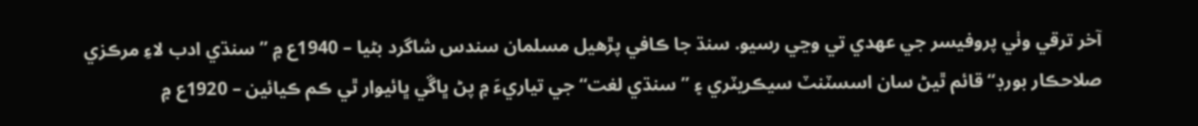آخر ترقي وٺي پروفيسر جي عهدي تي وڃي رسيو. سنڌ جا ڪافي پڙهيل مسلمان سندس شاگرد بڻيا – 1940ع ۾ ”سنڌي ادب لاءِ مرڪزي صلاحڪار بورڊ“ قائم ٿيڻ سان اسسٽنٽ سيڪريٽري ۽ ”سنڌي لغت“ جي تياريءَ ۾ پڻ ڀاڱي ڀائيوار ٿي ڪم ڪيائين – 1920ع ۾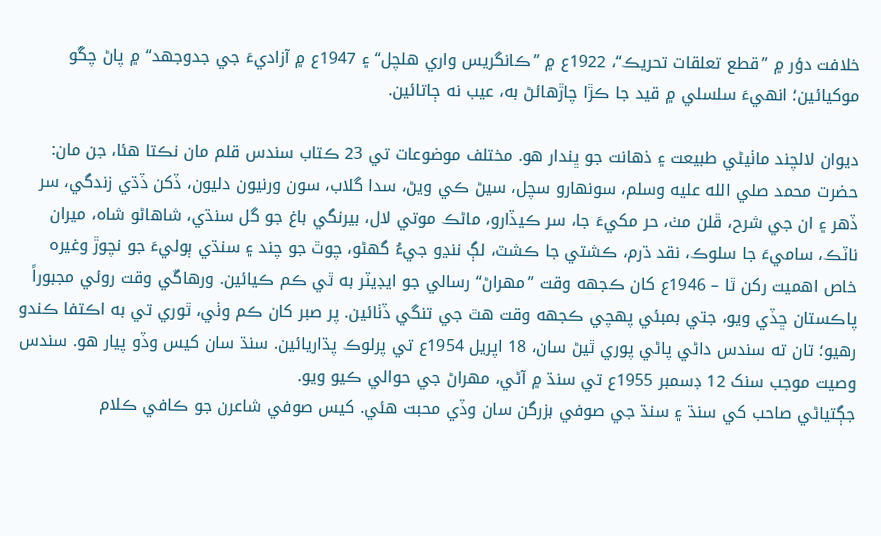خلافت دؤر ۾ ”قطع تعلقات تحريڪ“، 1922ع ۾ ”ڪانگريس واري هلچل“ ۽ 1947ع ۾ آزاديءَ جي جدوجهد“ ۾ پاڻ چڱو موکيائين؛ انهيءَ سلسلي ۾ قيد جا ڪڙا چاڙهائڻ به، عيب نه ڄاتائين.

ديوان لالچند ماٺيڻي طبيعت ۽ ذهانت جو ڀندار هو. مختلف موضوعات تي 23 ڪتاب سندس قلم مان نڪتا هئا، جن مان: حضرت محمد صلي الله عليه وسلم، سونهارو سچل، سيڻ ڪي ويڻ، سدا گلاب، سون ورنيون دليون، ڏکن ڏڌي زندگي، سر ڏهر ۽ ان جي شرح، ڦلن مٺ، حر مکيءَ جا، سر ڪيڏارو، ماڻڪ موتي لال، بيرنگي باغ جو گل سنڌي، شاهاڻو شاه، ميران ناٽڪ، ساميءَ جا سلوڪ، نقد ڌرم، ڪشتي جا ڪشٽ، لڳ ننڍو جيءُ گهڻو، چوٿ جو چند ۽ سنڌي ٻوليءَ جو نچوڙ وغيره خاص اهميت رکن ٿا – 1946ع کان ڪجهه وقت ”مهراڻ“ رسالي جو ايڊيٽر به ٿي ڪم ڪيائين. ورهاڱي وقت روئي مجبوراً پاڪستان ڇڏي ويو، جتي بمبئي پهچي ڪجهه وقت هٿ جي تنگي ڏٺائين. پر صبر کان ڪم وٺي، ٿوري تي به اڪتفا ڪندو رهيو؛ تان ته سندس داڻي پاڻي پوري ٿيڻ سان، 18 اپريل 1954ع تي پرلوڪ پڌاريائين. سنڌ سان کيس وڏو پيار هو. سندس وصيت موجب سنک 12 ڊسمبر 1955ع تي سنڌ ۾ آڻي، مهراڻ جي حوالي ڪيو ويو.
جڳتياڻي صاحب کي سنڌ ۽ سنڌ جي صوفي بزرگن سان وڏي محبت هئي. کيس صوفي شاعرن جو ڪافي ڪلام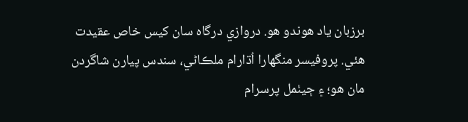برزبان ياد هوندو هو. دروازي درگاه سان کيس خاص عقيدت هئي. پروفيسر منگهارا اُڌارام ملڪاڻي، سندس پيارن شاگردن مان هو؛ ۽ ڄيٺمل پرسرام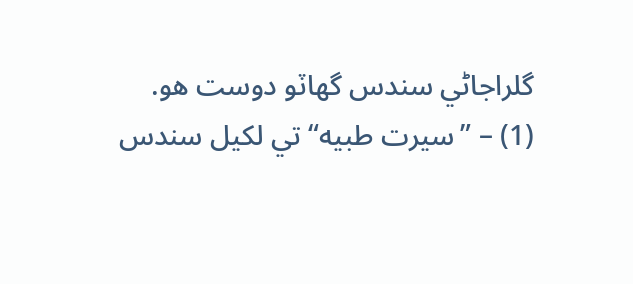گلراجاڻي سندس گهاٽو دوست هو.
(1) – ”سيرت طبيه“ تي لکيل سندس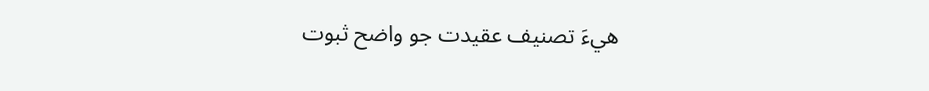هيءَ تصنيف عقيدت جو واضح ثبوت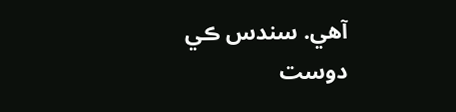آهي. سندس ڪي دوست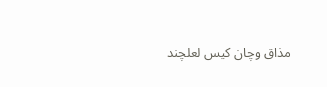مذاق وچان کيس لعلچند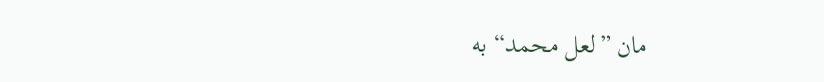مان ”لعل محمد“ به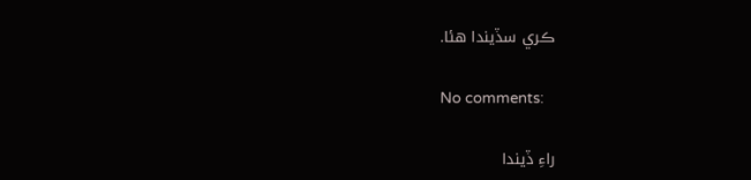ڪري سڏيندا هئا.

No comments:

راءِ ڏيندا